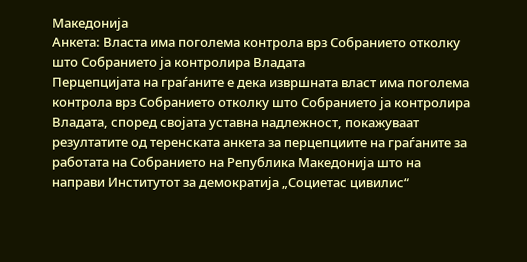Македонија
Анкета: Власта има поголема контрола врз Собранието отколку што Собранието ја контролира Владата
Перцепцијата на граѓаните е дека извршната власт има поголема контрола врз Собранието отколку што Собранието ја контролира Владата, според својата уставна надлежност, покажуваат резултатите од теренската анкета за перцепциите на граѓаните за работата на Собранието на Република Македонија што на направи Институтот за демократија „Социетас цивилис“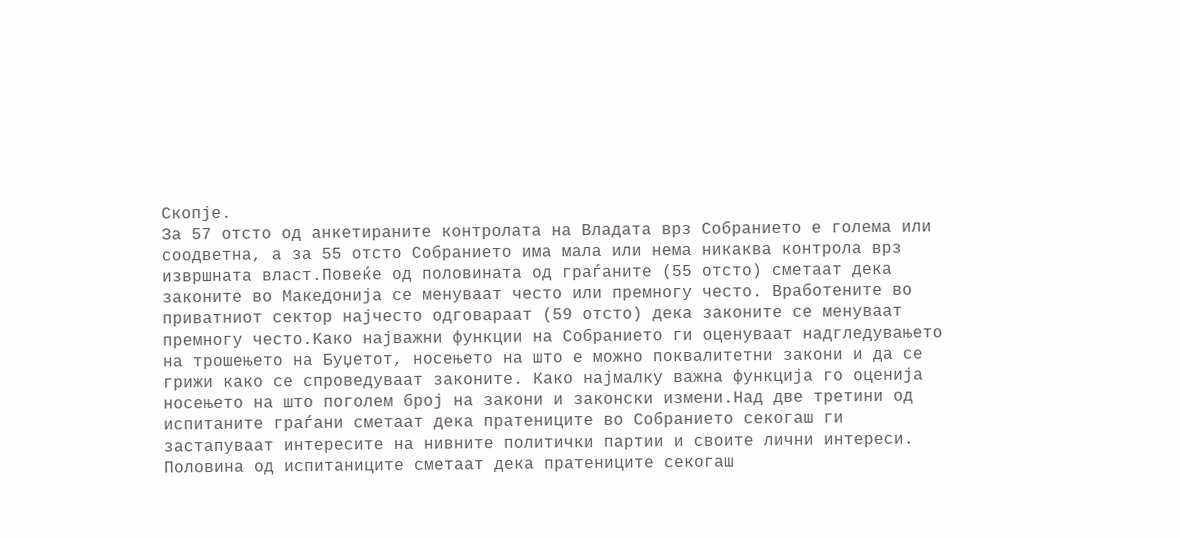Скопје.
За 57 отсто од анкетираните контролата на Владата врз Собранието е голема или соодветна, а за 55 отсто Собранието има мала или нема никаква контрола врз извршната власт.Повеќе од половината од граѓаните (55 отсто) сметаат дека законите во Македонија се менуваат често или премногу често. Вработените во приватниот сектор најчесто одговараат (59 отсто) дека законите се менуваат премногу често.Kако најважни функции на Собранието ги оценуваат надгледувањето на трошењето на Буџетот, носењето на што е можно поквалитетни закони и да се грижи како се спроведуваат законите. Како најмалку важна функција го оценија носењето на што поголем број на закони и законски измени.Над две третини од испитаните граѓани сметаат дека пратениците во Собранието секогаш ги застапуваат интересите на нивните политички партии и своите лични интереси. Половина од испитаниците сметаат дека пратениците секогаш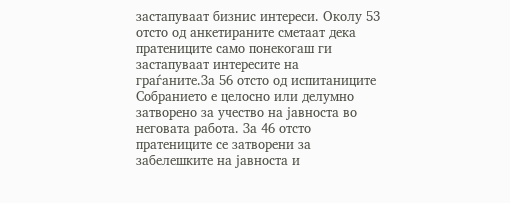застапуваат бизнис интереси. Околу 53 отсто од анкетираните сметаат дека пратениците само понекогаш ги застапуваат интересите на граѓаните.За 56 отсто од испитаниците Собранието е целосно или делумно затворено за учество на јавноста во неговата работа. За 46 отсто пратениците се затворени за забелешките на јавноста и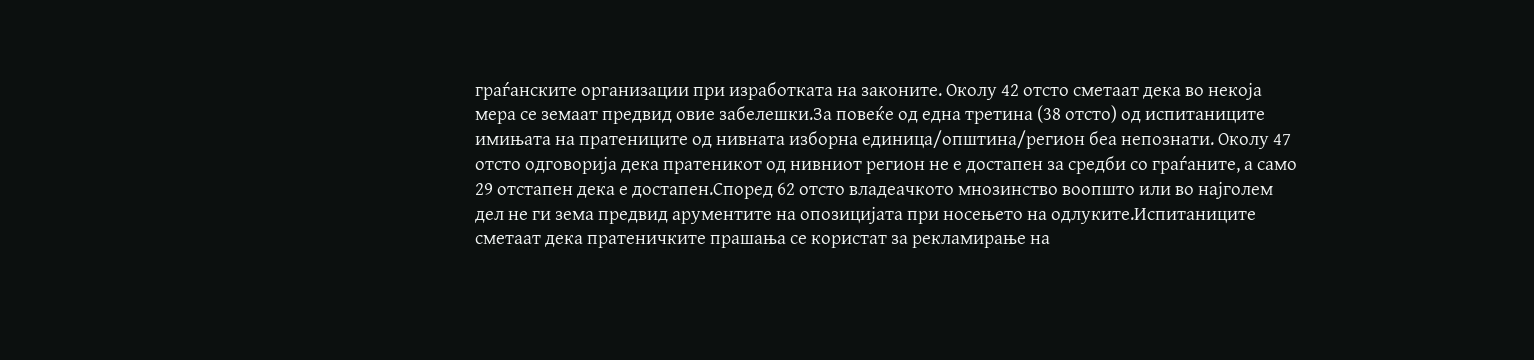граѓанските организации при изработката на законите. Околу 42 отсто сметаат дека во некоја мера се земаат предвид овие забелешки.За повеќе од една третина (38 отсто) од испитаниците имињата на пратениците од нивната изборна единица/општина/регион беа непознати. Околу 47 отсто одговорија дека пратеникот од нивниот регион не е достапен за средби со граѓаните, а само 29 отстапен дека е достапен.Според 62 отсто владеачкото мнозинство воопшто или во најголем дел не ги зема предвид арументите на опозицијата при носењето на одлуките.Испитаниците сметаат дека пратеничките прашања се користат за рекламирање на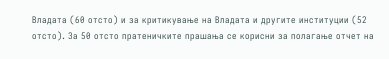Владата (60 отсто) и за критикување на Владата и другите институции (52 отсто). За 50 отсто пратеничките прашања се корисни за полагање отчет на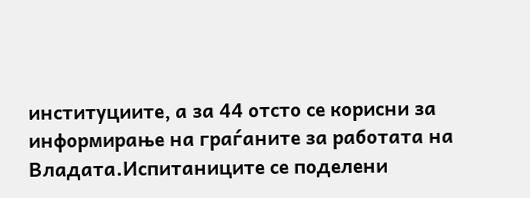институциите, а за 44 отсто се корисни за информирање на граѓаните за работата на Владата.Испитаниците се поделени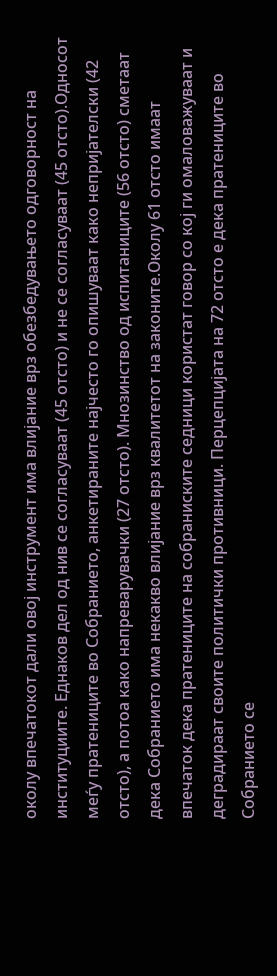околу впечатокот дали овој инструмент има влијание врз обезбедувањето одговорност на институциите. Еднаков дел од нив се согласуваат (45 отсто) и не се согласуваат (45 отсто).Односот меѓу пратениците во Собранието, анкетираните најчесто го опишуваат како непријателски (42 отсто), а потоа како напреварувачки (27 отсто). Мнозинство од испитаниците (56 отсто) сметаат дека Собранието има некакво влијание врз квалитетот на законите.Околу 61 отсто имаат впечаток дека пратениците на собраниските седници користат говор со кој ги омаловажуваат и деградираат своите политички противници. Перцепцијата на 72 отсто е дека пратениците во Собранието се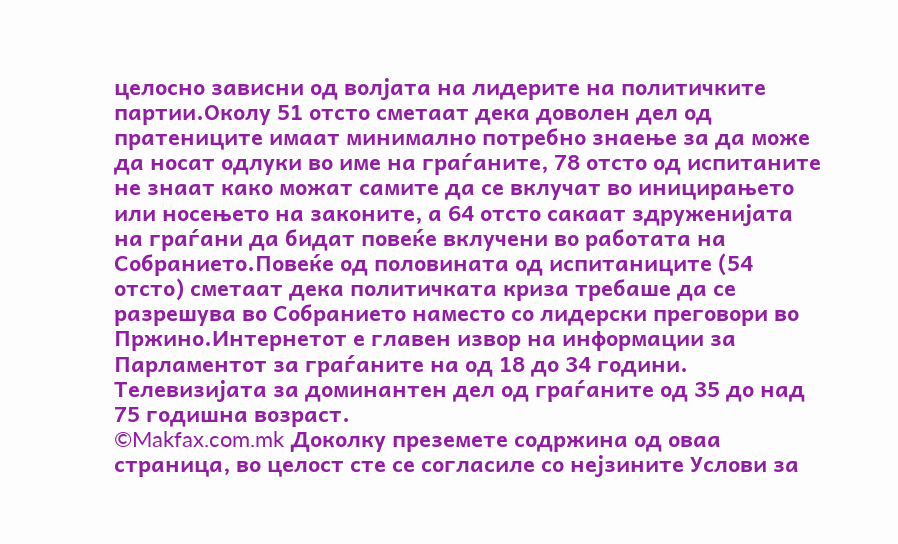целосно зависни од волјата на лидерите на политичките партии.Околу 51 отсто сметаат дека доволен дел од пратениците имаат минимално потребно знаење за да може да носат одлуки во име на граѓаните, 78 отсто од испитаните не знаат како можат самите да се вклучат во иницирањето или носењето на законите, а 64 отсто сакаат здруженијата на граѓани да бидат повеќе вклучени во работата на Собранието.Повеќе од половината од испитаниците (54 отсто) сметаат дека политичката криза требаше да се разрешува во Собранието наместо со лидерски преговори во Пржино.Интернетот е главен извор на информации за Парламентот за граѓаните на од 18 до 34 години. Телевизијата за доминантен дел од граѓаните од 35 до над 75 годишна возраст.
©Makfax.com.mk Доколку преземете содржина од оваа страница, во целост сте се согласиле со нејзините Услови за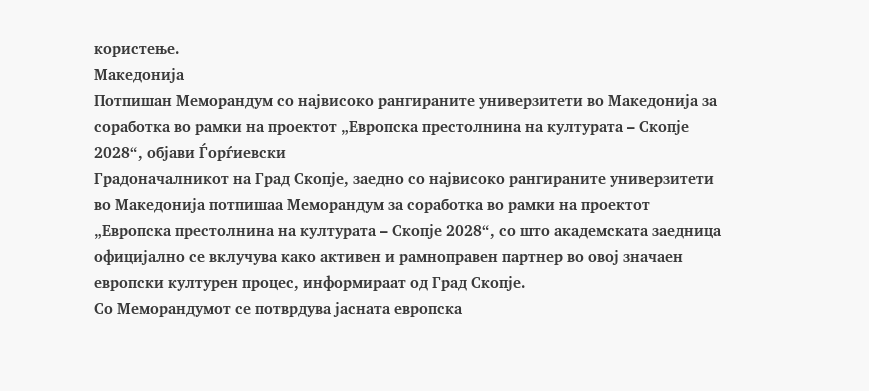користење.
Македонија
Потпишан Меморандум со највисоко рангираните универзитети во Македонија за соработка во рамки на проектот „Европска престолнина на културата – Скопје 2028“, објави Ѓорѓиевски
Градоначалникот на Град Скопје, заедно со највисоко рангираните универзитети во Македонија потпишаа Меморандум за соработка во рамки на проектот „Европска престолнина на културата – Скопје 2028“, со што академската заедница официјално се вклучува како активен и рамноправен партнер во овој значаен европски културен процес, информираат од Град Скопје.
Со Меморандумот се потврдува јасната европска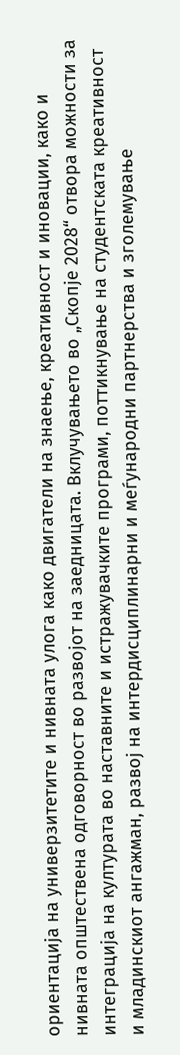ориентација на универзитетите и нивната улога како двигатели на знаење, креативност и иновации, како и нивната општествена одговорност во развојот на заедницата. Вклучувањето во „Скопје 2028“ отвора можности за интеграција на културата во наставните и истражувачките програми, поттикнување на студентската креативност и младинскиот ангажман, развој на интердисциплинарни и меѓународни партнерства и зголемување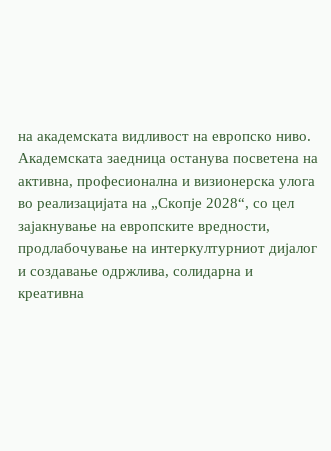на академската видливост на европско ниво.
Академската заедница останува посветена на активна, професионална и визионерска улога во реализацијата на „Скопје 2028“, со цел зајакнување на европските вредности, продлабочување на интеркултурниот дијалог и создавање одржлива, солидарна и креативна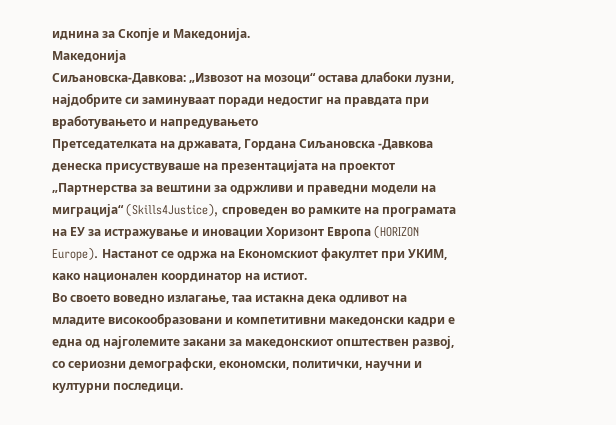иднина за Скопје и Македонија.
Македонија
Сиљановска-Давкова: „Извозот на мозоци“ остава длабоки лузни, најдобрите си заминуваат поради недостиг на правдата при вработувањето и напредувањето
Претседателката на државата, Гордана Сиљановска -Давкова денеска присуствуваше на презентацијата на проектот „Партнерства за вештини за одржливи и праведни модели на миграција“ (Skills4Justice), спроведен во рамките на програмата на ЕУ за истражување и иновации Хоризонт Европа (HORIZON Europe). Настанот се одржа на Економскиот факултет при УКИМ, како национален координатор на истиот.
Во своето воведно излагање, таа истакна дека одливот на младите високообразовани и компетитивни македонски кадри е една од најголемите закани за македонскиот општествен развој, со сериозни демографски, економски, политички, научни и културни последици.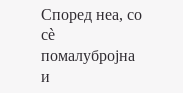Според неа, со сè помалубројна и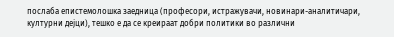послаба епистемолошка заедница (професори, истражувачи, новинари-аналитичари, културни дејци), тешко е да се креираат добри политики во различни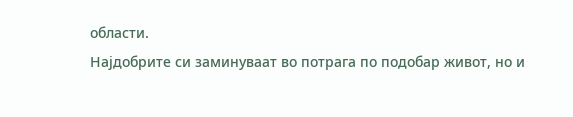области.
Најдобрите си заминуваат во потрага по подобар живот, но и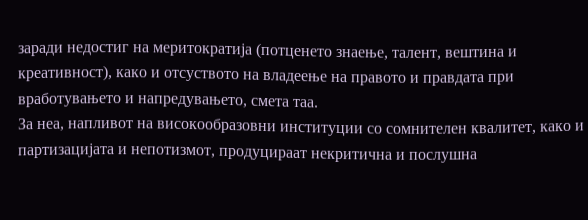заради недостиг на меритократија (потценето знаење, талент, вештина и креативност), како и отсуството на владеење на правото и правдата при вработувањето и напредувањето, смета таа.
За неа, напливот на високообразовни институции со сомнителен квалитет, како и партизацијата и непотизмот, продуцираат некритична и послушна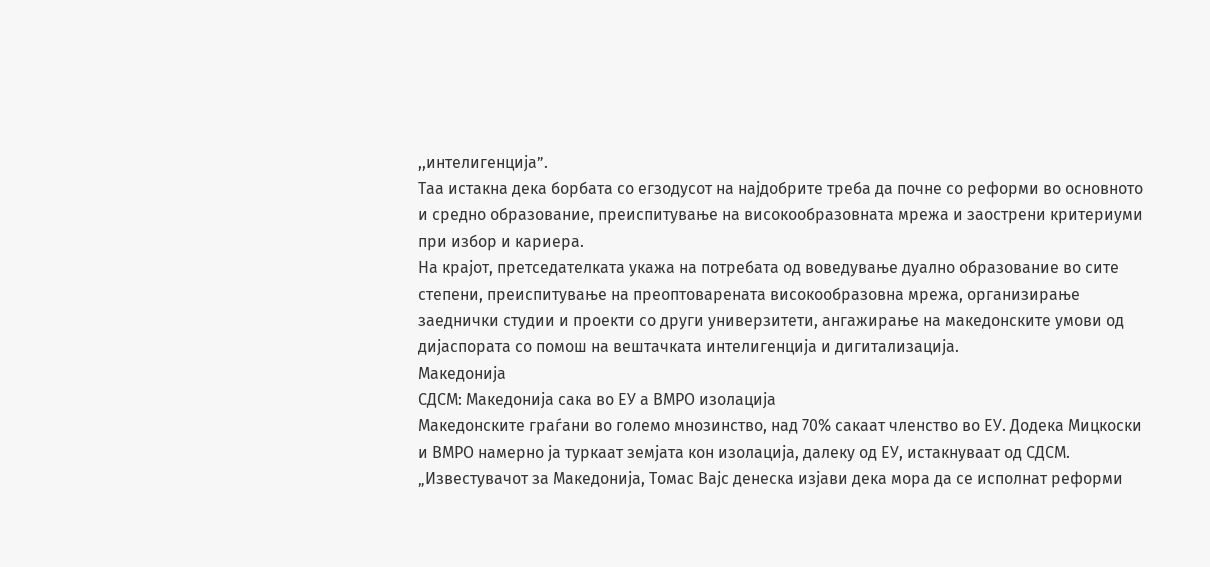,,интелигенција”.
Таа истакна дека борбата со егзодусот на најдобрите треба да почне со реформи во основното и средно образование, преиспитување на високообразовната мрежа и заострени критериуми при избор и кариера.
На крајот, претседателката укажа на потребата од воведување дуално образование во сите степени, преиспитување на преоптоварената високообразовна мрежа, организирање заеднички студии и проекти со други универзитети, ангажирање на македонските умови од дијаспората со помош на вештачката интелигенција и дигитализација.
Македонија
СДСМ: Македонија сака во ЕУ а ВМРО изолација
Македонските граѓани во големо мнозинство, над 70% сакаат членство во ЕУ. Додека Мицкоски и ВМРО намерно ја туркаат земјата кон изолација, далеку од ЕУ, истакнуваат од СДСМ.
„Известувачот за Македонија, Томас Вајс денеска изјави дека мора да се исполнат реформи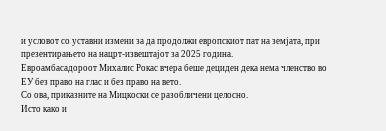и условот со уставни измени за да продолжи европскиот пат на земјата, при презентирањето на нацрт-извештајот за 2025 година.
Евроамбасадороот Михалис Рокас вчера беше дециден дека нема членство во ЕУ без право на глас и без право на вето.
Со ова, приказните на Мицкоски се разобличени целосно.
Исто како и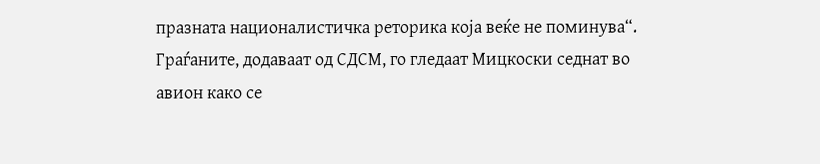празната националистичка реторика која веќе не поминува“.
Граѓаните, додаваат од СДСМ, го гледаат Мицкоски седнат во авион како се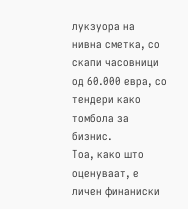лукзуора на нивна сметка, со скапи часовници од 60.000 евра, со тендери како томбола за бизнис.
Тоа, како што оценуваат, е личен финаниски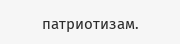патриотизам.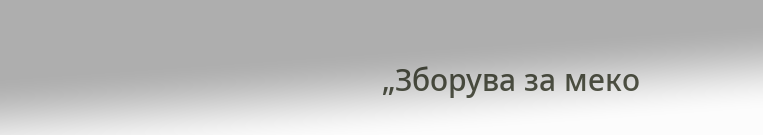„Зборува за меко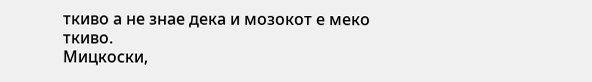ткиво а не знае дека и мозокот е меко ткиво.
Мицкоски,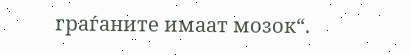граѓаните имаат мозок“.